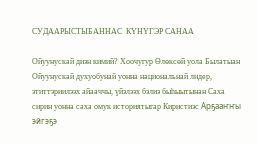СУДААРЫСТЫБАННАС  КҮНҮГЭР САНАА

Ойуунускай диэн кимий? Хоочугур Өлөксөй уола Былатыан Ойуунускай духуобунай уонна национальнай лидер, этиттэриилээх айааччы, үйэлээх бэлиэ быһыытынан Саха сирин уонна саха омук историятыгар Киристиэс Арҕааҥҥы эйгэҕэ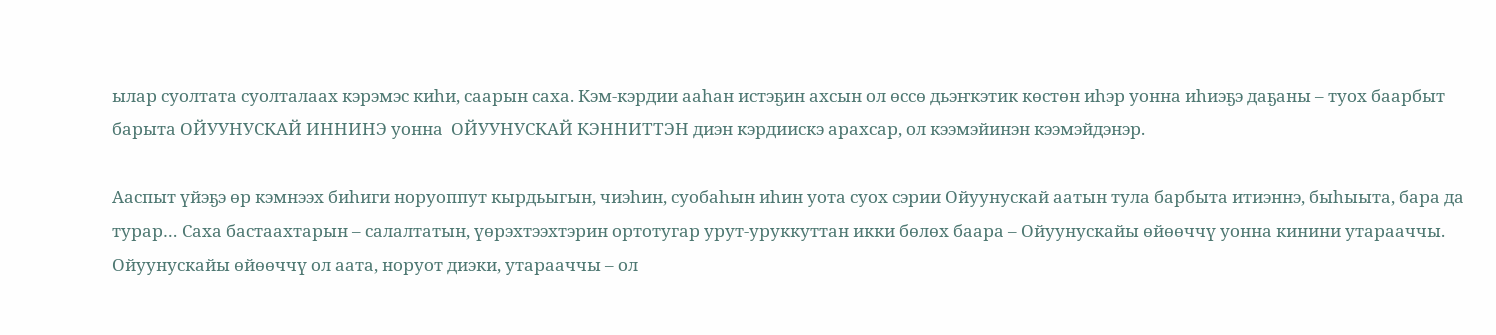ылар суолтата суолталаах кэрэмэс киһи, саарын саха. Кэм-кэрдии ааһан истэҕин ахсын ол өссө дьэҥкэтик көстөн иһэр уонна иһиэҕэ даҕаны – туох баарбыт барыта ОЙУУНУСКАЙ ИННИНЭ уонна  ОЙУУНУСКАЙ КЭННИТТЭН диэн кэрдиискэ арахсар, ол кээмэйинэн кээмэйдэнэр.

Ааспыт үйэҕэ өр кэмнээх биһиги норуоппут кырдьыгын, чиэһин, суобаһын иһин уота суох сэрии Ойуунускай аатын тула барбыта итиэннэ, быһыыта, бара да турар… Саха бастаахтарын – салалтатын, үөрэхтээхтэрин ортотугар урут-уруккуттан икки бөлөх баара – Ойуунускайы өйөөччү уонна кинини утарааччы. Ойуунускайы өйөөччү ол аата, норуот диэки, утарааччы – ол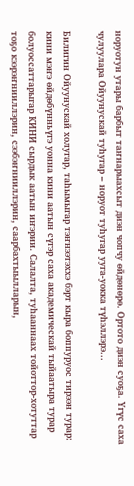норуотун утары барбыт таҥнарыахсыт диэн чопчу өйдөнөрө. Ортото диэн суоҕа. Үгүс саха чулуулара Ойуунускай туһугар – норуот туһугар ууга-уокка түһэллэрэ…

Билигин Ойуунускай холугар, таһымыгар тэҥнээтэххэ бэрт кыра боппуруос тирээн турар: кини мэҥэ өйдөбүнньүгэ уонна кини аатын сүгэр саха академическай тыйаатыра турар болуоссаттарыгар КИНИ сырдык аатын иҥэрии. Салалта, туһааннаах тойоттор-хотуттар тоҕо кээрэҥнииллэрин, сээбэҥнииллэрин, саарбахтыылларын,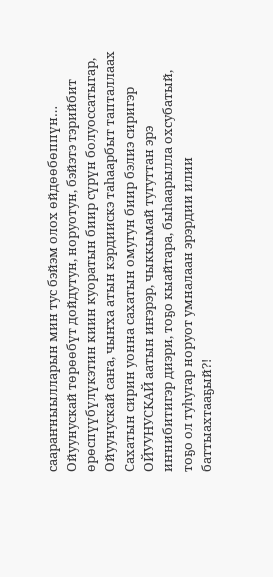саараҥныылларын мин тус бэйэм олох өйдөөбөппүн… Ойуунускай төрөөбүт дойдутун, норуотун, бэйэтэ тэрийбит өрөспүүбүлүкэтин киин куоратын биир сүрүн болуоссатыгар, Ойуунускай саҥа, чыҥха атын кэрдиискэ таһаарбыт тапталлаах Сахатын сирин уонна сахатын омугун биир бэлиэ сиригэр ОЙУУНУСКАЙ аатын иҥэрэр, чыккымай тугуттан эрэ иҥнибитигэр диэри, тоҕо кыайтара, быһаарылла охсубатый, тоҕо ол туһугар норуот умналаан эрэрдии илии баттыахтааҕый?!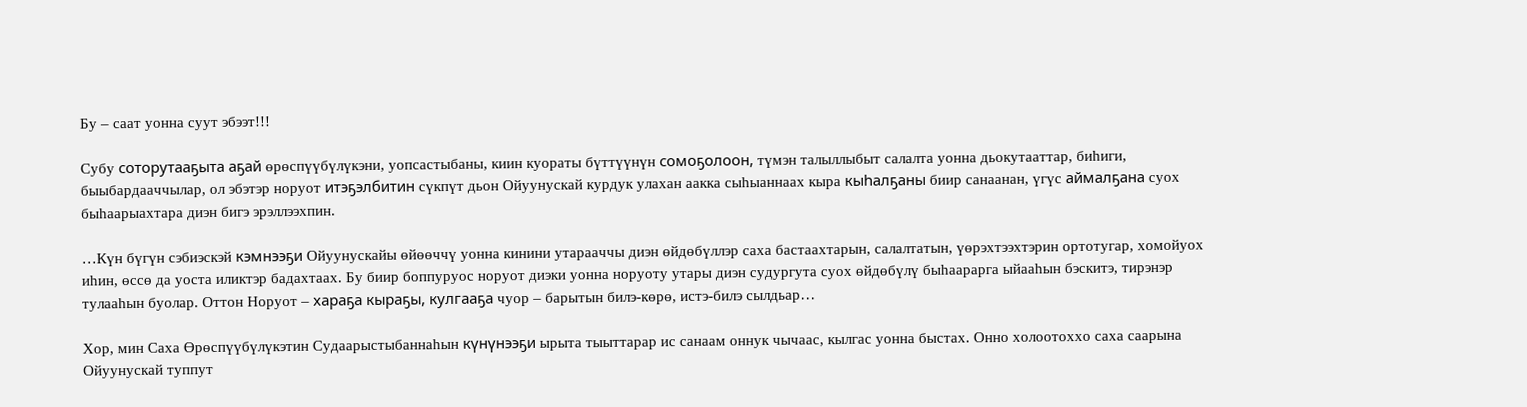Бу – саат уонна суут эбээт!!!

Субу соторутааҕыта аҕай өрөспүүбүлүкэни, уопсастыбаны, киин куораты бүттүүнүн сомоҕолоон, түмэн талыллыбыт салалта уонна дьокутааттар, биһиги, быыбардааччылар, ол эбэтэр норуот итэҕэлбитин сүкпүт дьон Ойуунускай курдук улахан аакка сыһыаннаах кыра кыһалҕаны биир санаанан, үгүс аймалҕана суох быһаарыахтара диэн бигэ эрэллээхпин.

…Күн бүгүн сэбиэскэй кэмнээҕи Ойуунускайы өйөөччү уонна кинини утарааччы диэн өйдөбүллэр саха бастаахтарын, салалтатын, үөрэхтээхтэрин ортотугар, хомойуох иһин, өссө да уоста иликтэр бадахтаах. Бу биир боппуруос норуот диэки уонна норуоту утары диэн судургута суох өйдөбүлү быһаарарга ыйааһын бэскитэ, тирэнэр тулааһын буолар. Оттон Норуот – хараҕа кыраҕы, кулгааҕа чуор – барытын билэ-көрө, истэ-билэ сылдьар…

Хор, мин Саха Өрөспүүбүлүкэтин Судаарыстыбаннаһын күнүнээҕи ырыта тыыттарар ис санаам оннук чычаас, кылгас уонна быстах. Онно холоотоххо саха саарына Ойуунускай туппут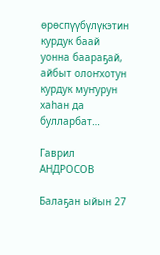өрөспүүбүлүкэтин курдук баай уонна баараҕай, айбыт олоҥхотун курдук муҥурун хаһан да булларбат…

Гаврил АНДРОСОВ

Балаҕан ыйын 27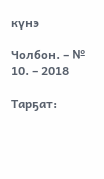күнэ

Чолбон. – № 10. – 2018

Тарҕат: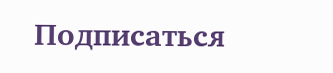Подписаться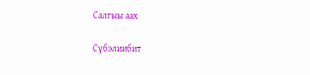Салгыы аах

Сүбэлиибит